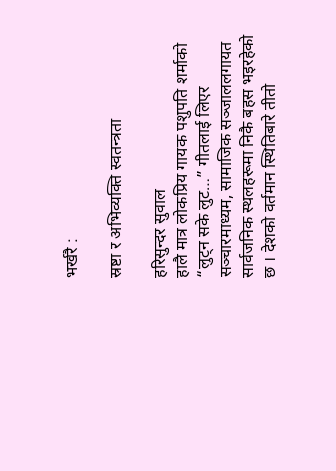भर्खरै :

स्रष्टा र अभिव्यक्ति स्वतन्त्रता

हरिसुन्दर सुवाल
हालै मात्र लोकप्रिय गायक पशुपति शर्माको “लुट्न सके लुट…” गीतलाई लिएर सञ्चारमाध्यम, सामाजिक सञ्जाललगायत सार्वजनिक स्थलहरूमा निकै बहस भइरहेको छ । देशको वर्तमान स्थितिबारे तीतो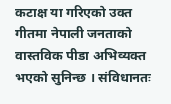कटाक्ष या गरिएको उक्त गीतमा नेपाली जनताको वास्तविक पीडा अभिव्यक्त भएको सुनिन्छ । संविधानतः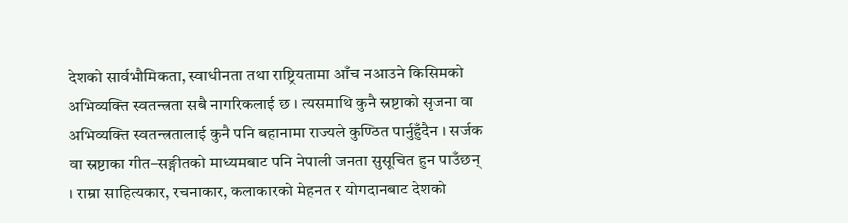देशको सार्वभौमिकता, स्वाधीनता तथा राष्ट्रियतामा आँच नआउने किसिमको अभिव्यक्ति स्वतन्त्रता सबै नागरिकलाई छ । त्यसमाथि कुनै स्रष्टाको सृजना वा अभिव्यक्ति स्वतन्त्रतालाई कुनै पनि बहानामा राज्यले कुण्ठित पार्नुहुँदैन । सर्जक वा स्रष्टाका गीत–सङ्गीतको माध्यमबाट पनि नेपाली जनता सुसूचित हुन पाउँछन् । राम्रा साहित्यकार, रचनाकार, कलाकारको मेहनत र योगदानबाट देशको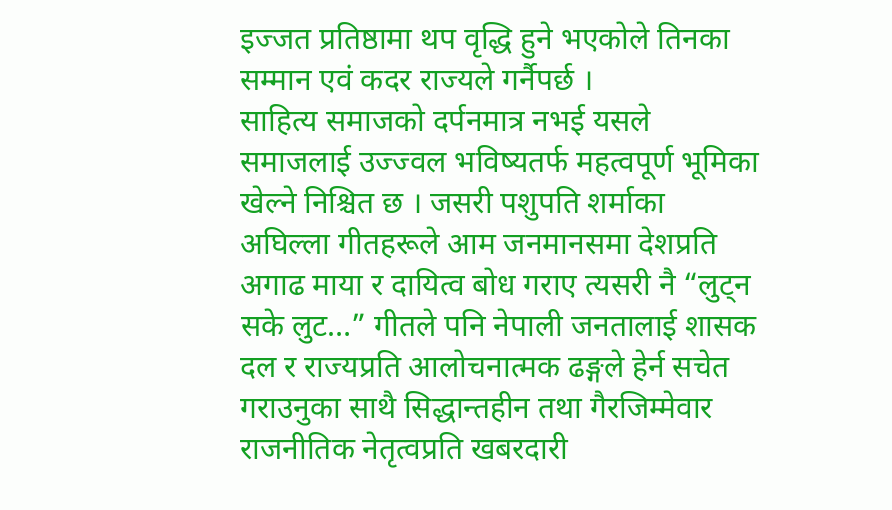इज्जत प्रतिष्ठामा थप वृद्धि हुने भएकोले तिनका सम्मान एवं कदर राज्यले गर्नैपर्छ ।
साहित्य समाजको दर्पनमात्र नभई यसले समाजलाई उज्ज्वल भविष्यतर्फ महत्वपूर्ण भूमिका खेल्ने निश्चित छ । जसरी पशुपति शर्माका अघिल्ला गीतहरूले आम जनमानसमा देशप्रति अगाढ माया र दायित्व बोध गराए त्यसरी नै “लुट्न सके लुट…” गीतले पनि नेपाली जनतालाई शासक दल र राज्यप्रति आलोचनात्मक ढङ्गले हेर्न सचेत गराउनुका साथै सिद्धान्तहीन तथा गैरजिम्मेवार राजनीतिक नेतृत्वप्रति खबरदारी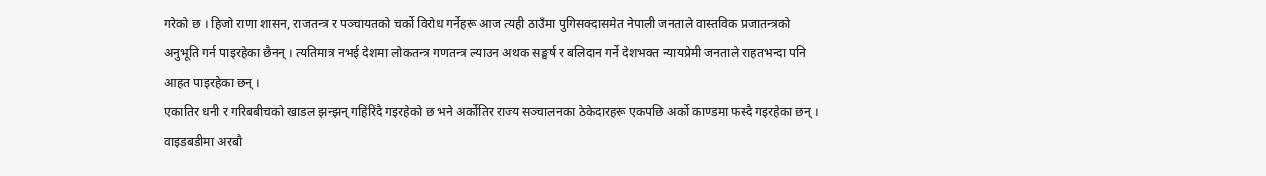गरेको छ । हिजो राणा शासन, राजतन्त्र र पञ्चायतको चर्को विरोध गर्नेहरू आज त्यही ठाउँमा पुगिसक्दासमेत नेपाली जनताले वास्तविक प्रजातन्त्रको अनुभूति गर्न पाइरहेका छैनन् । त्यतिमात्र नभई देशमा लोकतन्त्र गणतन्त्र ल्याउन अथक सङ्घर्ष र बलिदान गर्ने देशभक्त न्यायप्रेमी जनताले राहतभन्दा पनि आहत पाइरहेका छन् ।
एकातिर धनी र गरिबबीचको खाडल झन्झन् गहिंरिंदै गइरहेको छ भने अर्कोतिर राज्य सञ्चालनका ठेकेदारहरू एकपछि अर्को काण्डमा फस्दै गइरहेका छन् । वाइडबडीमा अरबौ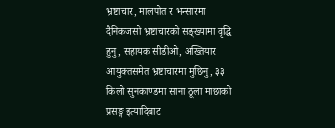भ्रष्टाचार, मालपोत र भन्सारमा दैनिकजसो भ्रष्टाचारको सङ्ख्यामा वृद्धि हुनु, सहायक सीडीओ, अख्तियार आयुक्तसमेत भ्रष्टाचारमा मुछिनु, ३३ किलो सुनकाण्डमा साना ठूला माछाको प्रसङ्ग इत्यादिबाट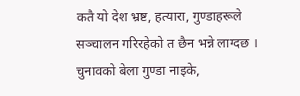कतै यो देश भ्रष्ट, हत्यारा, गुण्डाहरूले सञ्चालन गरिरहेको त छैन भन्ने लाग्दछ । चुनावको बेला गुण्डा नाइके,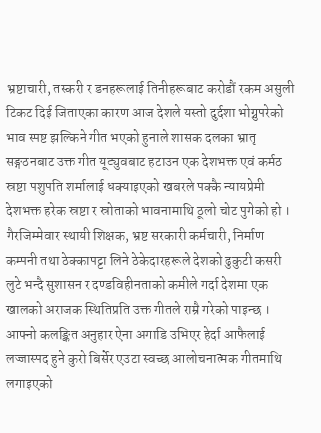भ्रष्टाचारी, तस्करी र डनहरूलाई तिनीहरूबाट करोडौं रकम असुली टिकट दिई जिताएका कारण आज देशले यस्तो दुर्दशा भोग्नुपरेको भाव स्पष्ट झल्किने गीत भएको हुनाले शासक दलका भ्रातृ सङ्गठनबाट उक्त गीत यूट्युवबाट हटाउन एक देशभक्त एवं कर्मठ स्रष्टा पशुपति शर्मालाई धक्याइएको खबरले पक्कै न्यायप्रेमी देशभक्त हरेक स्रष्टा र स्रोताको भावनामाथि ठूलो चोट पुगेको हो । गैरजिम्मेवार स्थायी शिक्षक, भ्रष्ट सरकारी कर्मचारी, निर्माण कम्पनी तथा ठेक्कापट्टा लिने ठेकेदारहरूले देशको ढुकुटी कसरी लुटे भन्दै सुशासन र दण्डविहीनताको कमीले गर्दा देशमा एक खालको अराजक स्थितिप्रति उक्त गीतले राम्रै गरेको पाइन्छ । आफ्नो कलङ्कित अनुहार ऐना अगाडि उभिएर हेर्दा आफैलाई लज्जास्पद हुने कुरो बिर्सेर एउटा स्वच्छ आलोचनात्मक गीतमाथि लगाइएको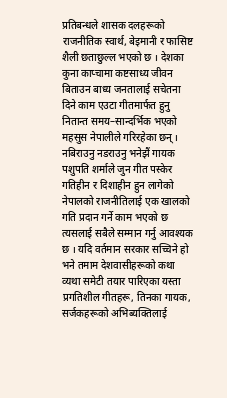प्रतिबन्धले शासक दलहरूको राजनीतिक स्वार्थ, बेइमानी र फासिष्ट शैली छताछुल्ल भएको छ । देशका कुना काप्चामा कष्टसाध्य जीवन बिताउन बाध्य जनतालाई सचेतना दिने काम एउटा गीतमार्फत हुनु नितान्त समय–सान्दर्भिक भएको महसुस नेपालीले गरिरहेका छन् । नबिराउनु नडराउनु भनेझैं गायक पशुपति शर्माले जुन गीत पस्केर गतिहीन र दिशाहीन हुन लागेको नेपालको राजनीतिलाई एक खालको गति प्रदान गर्ने काम भएको छ त्यसलाई सबैले सम्मान गर्नु आवश्यक छ । यदि वर्तमान सरकार सच्चिने हो भने तमाम देशवासीहरूको कथा व्यथा समेटी तयार पारिएका यस्ता प्रगतिशील गीतहरू, तिनका गायक, सर्जकहरूको अभिब्यक्तिलाई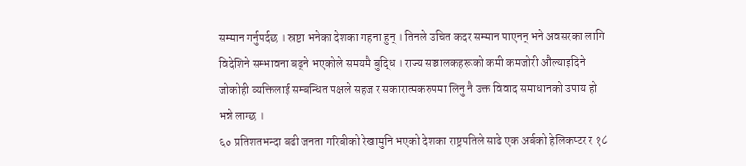सम्मान गर्नुपर्दछ । स्रष्टा भनेका देशका गहना हुन् । तिनले उचित कदर सम्मान पाएनन् भने अवसरका लागि विदेशिने सम्भावना बढ्ने भएकोले समयमै बुद्धि । राज्य सञ्चालकहरूको कमी कमजोरी औंल्याइदिने जोकोही व्यक्तिलाई सम्बन्धित पक्षले सहज र सकारात्मकरुपमा लिनु नै उक्त विवाद समाधानको उपाय हो भन्ने लाग्छ ।
६० प्रतिशतभन्दा बढी जनता गरिबीको रेखामुनि भएको देशका राष्ट्रपतिले साढे एक अर्बको हेलिकप्टर र १८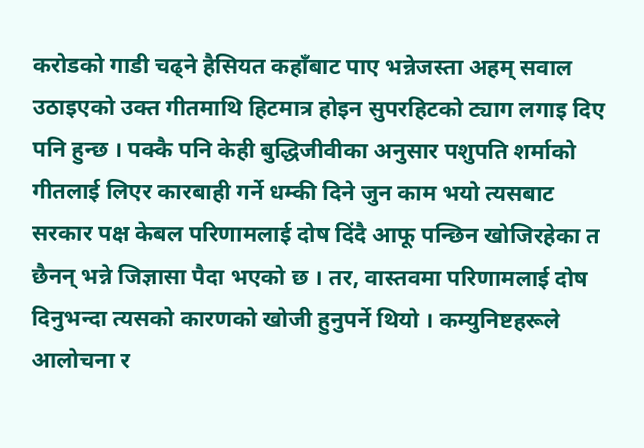करोडको गाडी चढ्ने हैसियत कहाँबाट पाए भन्नेजस्ता अहम् सवाल उठाइएको उक्त गीतमाथि हिटमात्र होइन सुपरहिटको ट्याग लगाइ दिए पनि हुन्छ । पक्कै पनि केही बुद्धिजीवीका अनुसार पशुपति शर्माको गीतलाई लिएर कारबाही गर्ने धम्की दिने जुन काम भयो त्यसबाट सरकार पक्ष केबल परिणामलाई दोष दिंदै आफू पन्छिन खोजिरहेका त छैनन् भन्ने जिज्ञासा पैदा भएको छ । तर, वास्तवमा परिणामलाई दोष दिनुभन्दा त्यसको कारणको खोजी हुनुपर्ने थियो । कम्युनिष्टहरूले आलोचना र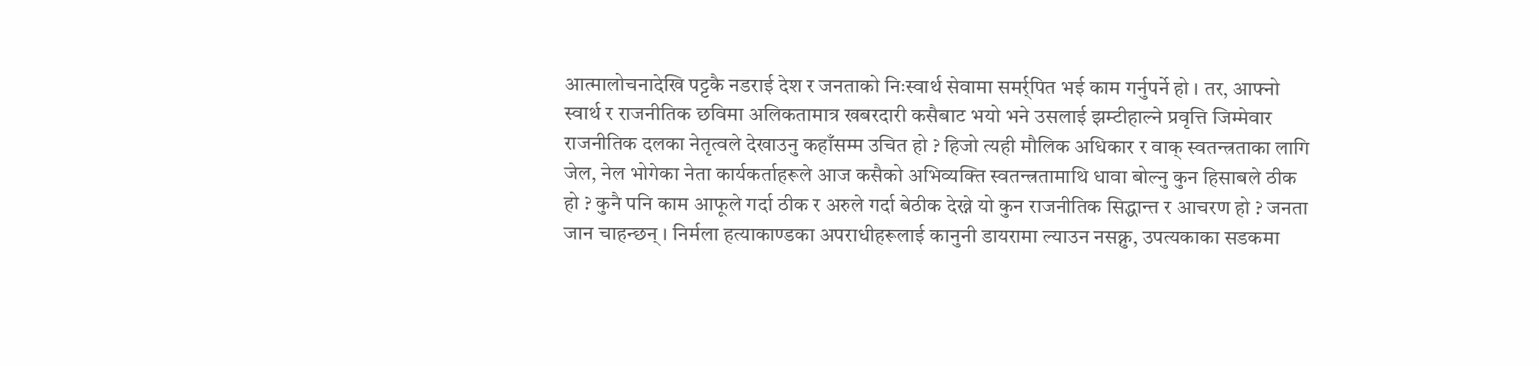आत्मालोचनादेखि पट्टकै नडराई देश र जनताको निःस्वार्थ सेवामा समर्र्पित भई काम गर्नुपर्ने हो । तर, आफ्नो स्वार्थ र राजनीतिक छविमा अलिकतामात्र खबरदारी कसैबाट भयो भने उसलाई झम्टीहाल्ने प्रवृत्ति जिम्मेवार राजनीतिक दलका नेतृत्वले देखाउनु कहाँसम्म उचित हो ? हिजो त्यही मौलिक अधिकार र वाक् स्वतन्त्रताका लागि जेल, नेल भोगेका नेता कार्यकर्ताहरूले आज कसैको अभिव्यक्ति स्वतन्त्रतामाथि धावा बोल्नु कुन हिसाबले ठीक हो ? कुनै पनि काम आफूले गर्दा ठीक र अरुले गर्दा बेठीक देख्ने यो कुन राजनीतिक सिद्धान्त र आचरण हो ? जनता जान चाहन्छन् । निर्मला हत्याकाण्डका अपराधीहरूलाई कानुनी डायरामा ल्याउन नसक्नु, उपत्यकाका सडकमा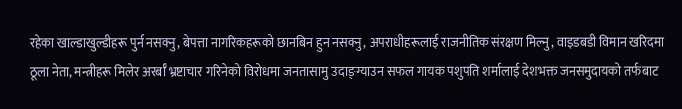रहेका खाल्डाखुल्डीहरू पुर्न नसक्नु, बेपत्ता नागरिकहरूको छानबिन हुन नसक्नु, अपराधीहरूलाई राजनीतिक संरक्षण मिल्नु, वाइडबडी विमान खरिदमा ठूला नेता, मन्त्रीहरू मिलेर अरर्बाँ भ्रष्टाचार गरिनेको विरोधमा जनतासामु उदाङ्ग्याउन सफल गायक पशुपति शर्मालाई देशभक्त जनसमुदायको तर्फबाट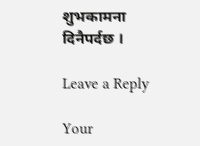शुभकामना दिनैपर्दछ ।

Leave a Reply

Your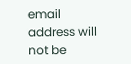email address will not be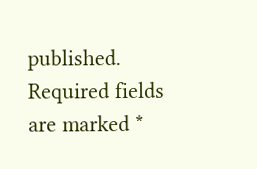published. Required fields are marked *